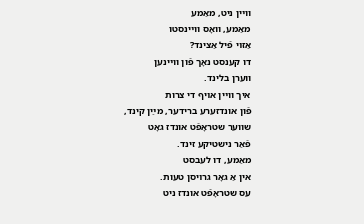װײן ניט, מאַמע
מאַמע, װאָס װײנסטו
אַזױ פֿיל אַצינד?
דו קענסט נאָך פֿון װײנען
װערן בלינד.
איך װײן אױף די צרות
פֿון אונדזערע ברידער, מײַן קינד,
שװער שטראָפֿט אונדז גאָט
פֿאַר נישטיקע זינד.
מאַמע, דו לעבסט
אין אַ גאָר גרױסן טעות.
עס שטראָפֿט אונדז ניט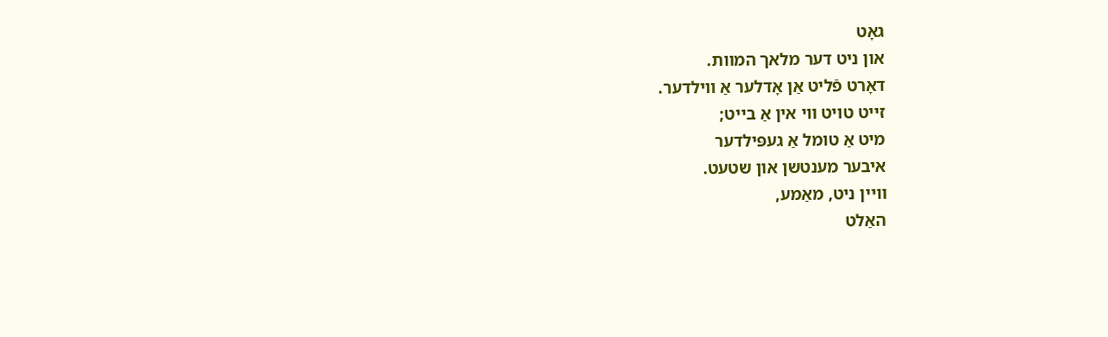גאָט
און ניט דער מלאך המװת.
דאָרט פֿליט אַן אָדלער אַ װילדער.
זײט טױט װי אין אַ בײט;
מיט אַ טומל אַ געפּילדער
איבער מענטשן און שטעט.
װײן ניט, מאַמע,
האַלט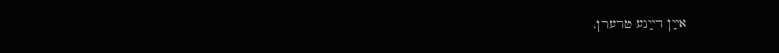אײַן דײַנע טרערן.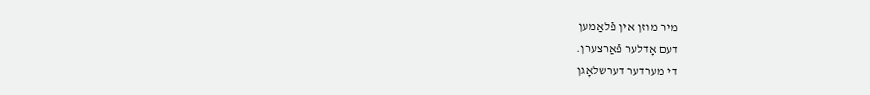מיר מוזן אין פֿלאַמען
דעם אָדלער פֿאַרצערן.
די מערדער דערשלאָגן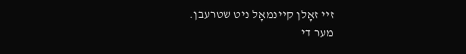זײ זאָלן קײנמאָל ניט שטרעבן.
מער די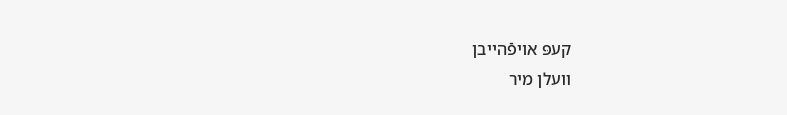קעפּ אױפֿהײבן
װעלן מיר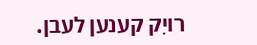רויִק קענען לעבן.